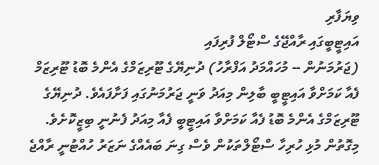ވިޔަފާރި
އައިޓީބީގައި ރާއްޖޭގެ ސްޓޯލް ފުރިފައި
(ޖަރުމަނުން -- މުހައްމަދު އަފްރާހު) ދުނިޔޭގެ ޓޫރިޒަމްގެ އެންމެ ބޮޑު ޓޫރިޒަމް ފެއާ ކަމަށްވާ އައިޓީބީ ބާލިން މިއަދު ވަނީ ޖަރުމަނުގައި ފަށާފައެވެ. ދުނިޔޭގެ ޓޫރިޒަމްގެ އެންމެ ބޮޑު ފެއާ ކަމަށްވާ އައިޓީބީ ފެއާ މިއަދު ފެނުނީ ބިޒީކޮށެވެ. މިގޮތުން މުޅި ހުރިހާ ސްޓޯލްތަކުން ވެސް ގިނަ ބައެއްގެ ނަޒަރު ހުއްޓުނީ ރާއްޖެ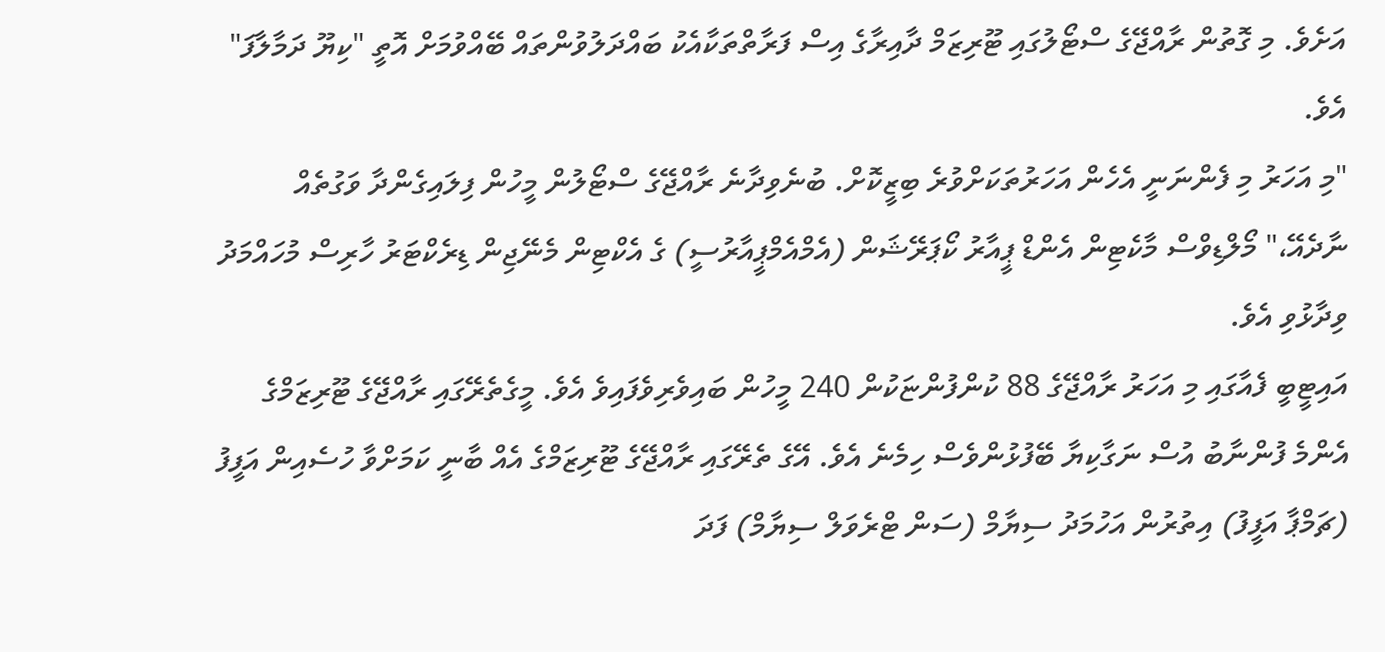އަށެވެ. މި ގޮތުން ރާއްޖޭގެ ސްޓޯލުގައި ޓޫރިޒަމް ދާއިރާގެ އިސް ފަރާތްތަކާއެކު ބައްދަލުވުންތައް ބޭއްވުމަށް އޮތީ "ކިޔޫ ދަމާލާފަ" އެވެ.
"މި އަހަރު މި ފެންނަނީ އެހެން އަހަރުތަކަށްވުރެ ބިޒީކޮށް. ބުނެވިދާނެ ރާއްޖޭގެ ސްޓޯލުން މީހުން ފިލައިގެންދާ ވަގުތެއް ނާދެއޭ،" މޯލްޑިވްސް މާކެޓިން އެންޑް ޕީއާރު ކޯޕަރޭޝަން (އެމްއެމްޕީއާރުސީ) ގެ އެކްޓިން މެނޭޖިން ޑިރެކްޓަރު ހާރިސް މުހައްމަދު ވިދާޅުވި އެވެ.
އައިޓީބީ ފެއާގައި މި އަހަރު ރާއްޖޭގެ 88 ކުންފުންޏަކުން 240 މީހުން ބައިވެރިވެފައިވެ އެވެ. މީގެތެރޭގައި ރާއްޖޭގެ ޓޫރިޒަމްގެ އެންމެ ފުންނާބު އުސް ނަގާކިޔާ ބޭފުޅުންވެސް ހިމެނެ އެވެ. އޭގެ ތެރޭގައި ރާއްޖޭގެ ޓޫރިޒަމްގެ އެއް ބާނީ ކަމަށްވާ ހުސެއިން އަފީފު (ޗަމްޕާ އަފީފު) އިތުރުން އަހުމަދު ސިޔާމް (ސަން ޓްރެވަލް ސިޔާމް) ފަދަ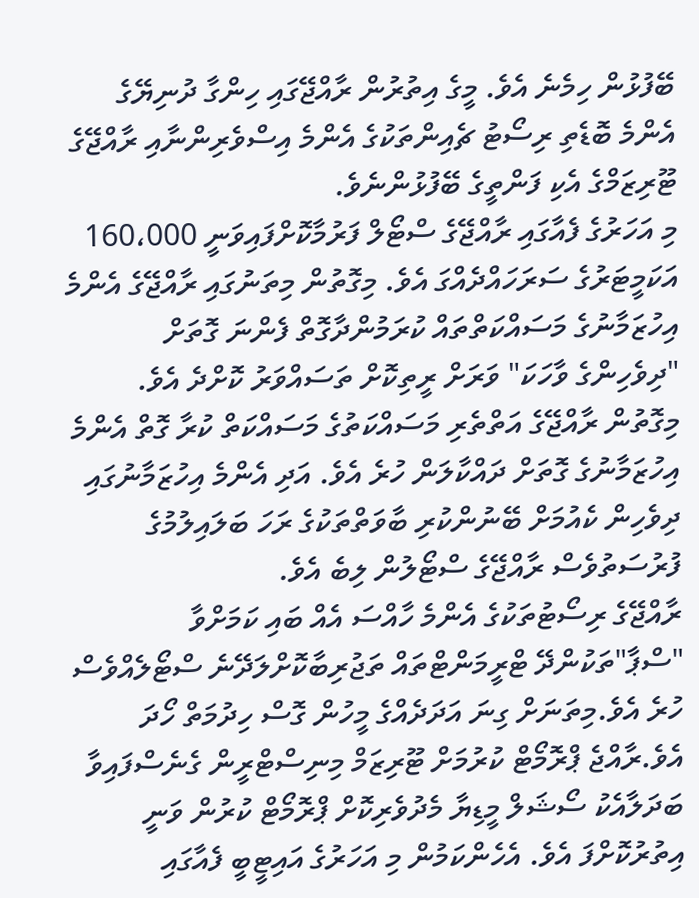ބޭފުޅުން ހިމެނެ އެވެ. މީގެ އިތުރުން ރާއްޖޭގައި ހިންގާ ދުނިޔޭގެ އެންމެ ބޮޑެތި ރިސޯޓު ޗެއިންތަކުގެ އެންމެ އިސްވެރިންނާއި ރާއްޖޭގެ ޓޫރިޒަމްގެ އެކި ފަންތީގެ ބޭފުޅުންނެވެ.
މި އަހަރުގެ ފެއާގައި ރާއްޖޭގެ ސްޓޯލް ފަރުމާކޮށްފައިވަނީ 160،000 އަކަމީޓަރުގެ ސަރަހައްދެއްގަ އެވެ. މިގޮތުން މިތަނުގައި ރާއްޖޭގެ އެންމެ އިހުޒަމާނުގެ މަސައްކަތްތައް ކުރަމުންދާގޮތް ފެންނަ ގޮތަށް "ދިވެހިންގެ ވާހަކަ" ވަރަށް ރީތިކޮށް ތަސައްވަރު ކޮށްދެ އެވެ. މިގޮތުން ރާއްޖޭގެ އަތްތެރި މަސައްކަތުގެ މަސައްކަތް ކުރާ ގޮތް އެންމެ އިހުޒަމާނުގެ ގޮތަށް ދައްކާލަން ހުރެ އެވެ. އަދި އެންމެ އިހުޒަމާނުގައި ދިވެހިން ކެއުމަށް ބޭނުންކުރި ބާވަތްތަކުގެ ރަހަ ބަލައިލުމުގެ ފުރުސަތުވެސް ރާއްޖޭގެ ސްޓޯލުން ލިބެ އެވެ.
ރާއްޖޭގެ ރިސޯޓުތަކުގެ އެންމެ ހާއްސަ އެއް ބައި ކަމަށްވާ "ސްޕާ"ތަކުންދޭ ޓްރީމަންޓްތައް ތަޖުރިބާކޮށްލަދޭނެ ސްޓޯލެއްވެސް ހުރެ އެވެ.މިތަނަށް ގިނަ އަދަދެއްގެ މީހުން ގޮސް ހިދުމަތް ހޯދަ އެވެ.ރާއްޖެ ޕްރޮމޯޓް ކުރުމަށް ޓޫރިޒަމް މިނިސްޓްރީން ގެނެސްފައިވާ ބަދަލާއެކު ސޯޝަލް މީޑިޔާ މެދުވެރިކޮށް ޕްރޮމޯޓް ކުރުން ވަނީ އިތުރުކޮށްފަ އެވެ. އެހެންކަމުން މި އަހަރުގެ އައިޓީބީ ފެއާގައި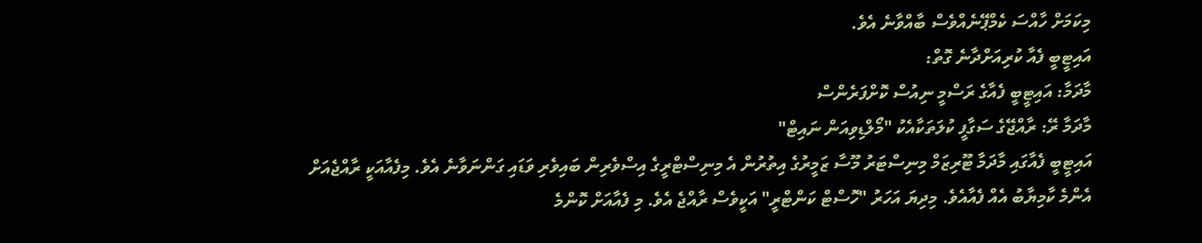މިކަމަށް ހާއްސަ ކެމްޕޭނެއްވެސް ބާއްވާނެ އެވެ.
އައިޓީބީ ފެއާ ކުރިއަށްދާނެ ގޮތް:
މާދަމާ: އައިޓީބީ ފެއާގެ ރަސްމީ ނިއުސް ކޮށްފަރެންސް
މާދަމާ ރޭ: ރާއްޖޭގެ ސަގާފީ ކުލަތަކާއެކު "މޯލްޑިވިއަން ނައިޓް"
އައިޓީބީ ފެއާގައި މާދަމާ ޓޫރިޒަމް މިނިސްޓަރު މޫސާ ޒަމީރުގެ އިތުރުން އެ މިނިސްޓްރީގެ އިސްވެރިން ބައިވެރި ވަޑައި ގަންނަވާނެ އެވެ. މިފެއާއަކީ ރާއްޖެއަށް އެންމެ ކާމިޔާބު އެއް ފެއާއެވެ. މިދިޔަ އަހަރު "ހޮސްޓް ކަންޓްރީ" އަކީވެސް ރާއްޖެ އެވެ. މި ފެއާއަށް ކޮންމެ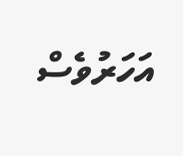އަހަރުވެސް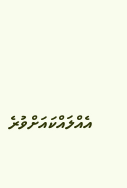އެއްލައްކައަށްވުރެ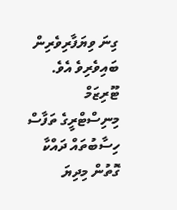ގިނަ ވިޔަފާރިވެރިން ބައިވެރިވެ އެވެ.
ޓޫރިޒަމް މިނިސްޓްރީގެ ތަފާސް ހިސާބުތައް ދައްކާ ގޮތުން މިދިޔަ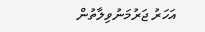އަހަރު ޖަރުމަނުވިލާތުން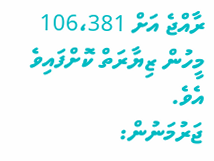ރާއްޖެ އަށް 106،381 މީހުން ޒިޔާރަތް ކޮށްފައިވެ އެވެ.
ޖަރުމަނުން: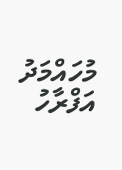މުހައްމަދު އަފްރާހު